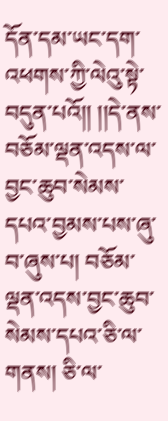དོན་དམ་ཡང་དག་འཕགས་ཀྱི་ལེའུ་སྟེ་བདུན་པའོ།། །།དེ་ནས་བཅོམ་ལྡན་འདས་ལ་བྱང་ཆུབ་སེམས་དཔའ་བྱམས་པས་ཞུ་བ་ཞུས་པ། བཅོམ་ལྡན་འདས་བྱང་ཆུབ་སེམས་དཔའ་ཅི་ལ་གནས། ཅི་ལ་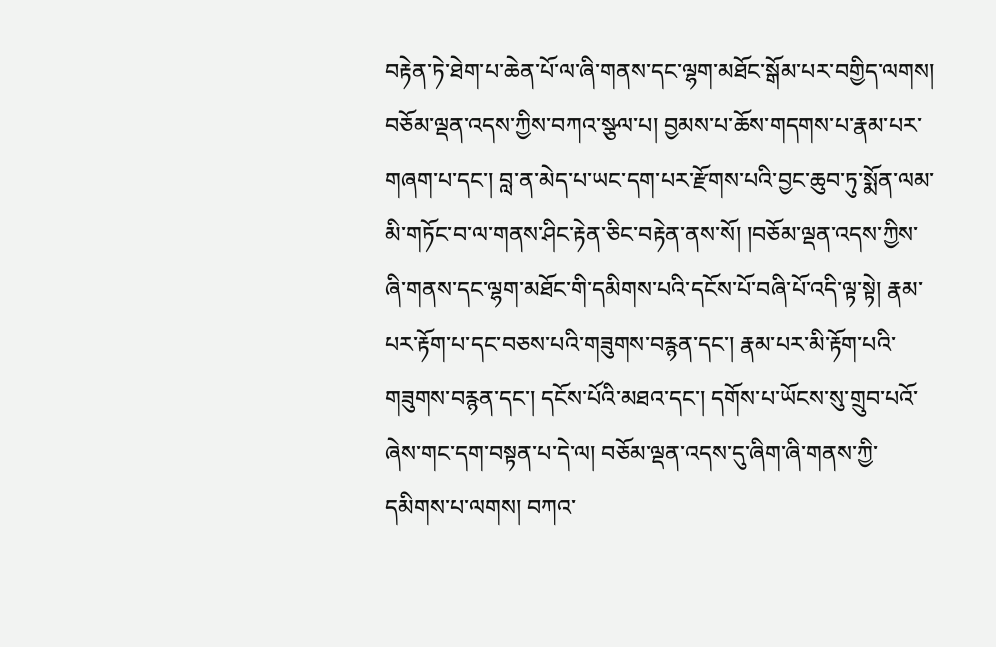བརྟེན་ཏེ་ཐེག་པ་ཆེན་པོ་ལ་ཞི་གནས་དང་ལྷག་མཐོང་སྒོམ་པར་བགྱིད་ལགས། བཅོམ་ལྡན་འདས་ཀྱིས་བཀའ་སྩལ་པ། བྱམས་པ་ཆོས་གདགས་པ་རྣམ་པར་གཞག་པ་དང་། བླ་ན་མེད་པ་ཡང་དག་པར་རྫོགས་པའི་བྱང་ཆུབ་ཏུ་སྨོན་ལམ་མི་གཏོང་བ་ལ་གནས་ཤིང་རྟེན་ཅིང་བརྟེན་ནས་སོ། །བཅོམ་ལྡན་འདས་ཀྱིས་ཞི་གནས་དང་ལྷག་མཐོང་གི་དམིགས་པའི་དངོས་པོ་བཞི་པོ་འདི་ལྟ་སྟེ། རྣམ་པར་རྟོག་པ་དང་བཅས་པའི་གཟུགས་བརྙན་དང་། རྣམ་པར་མི་རྟོག་པའི་གཟུགས་བརྙན་དང་། དངོས་པོའི་མཐའ་དང་། དགོས་པ་ཡོངས་སུ་གྲུབ་པའོ་ཞེས་གང་དག་བསྟན་པ་དེ་ལ། བཅོམ་ལྡན་འདས་དུ་ཞིག་ཞི་གནས་ཀྱི་དམིགས་པ་ལགས། བཀའ་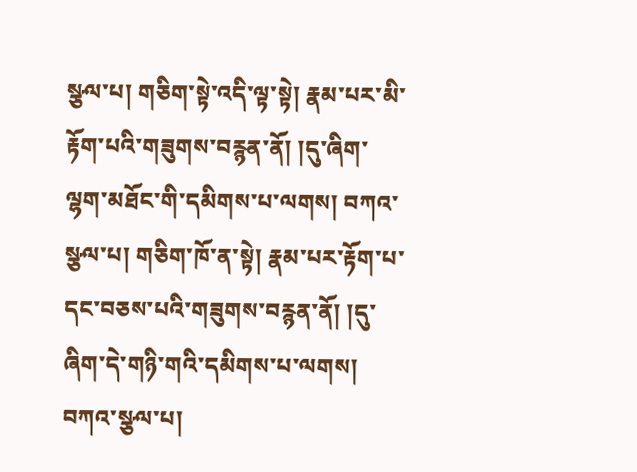སྩལ་པ། གཅིག་སྟེ་འདི་ལྟ་སྟེ། རྣམ་པར་མི་རྟོག་པའི་གཟུགས་བརྙན་ནོ། །དུ་ཞིག་ལྷག་མཐོང་གི་དམིགས་པ་ལགས། བཀའ་སྩལ་པ། གཅིག་ཁོ་ན་སྟེ། རྣམ་པར་རྟོག་པ་དང་བཅས་པའི་གཟུགས་བརྙན་ནོ། །དུ་ཞིག་དེ་གཉི་གའི་དམིགས་པ་ལགས། བཀའ་སྩལ་པ།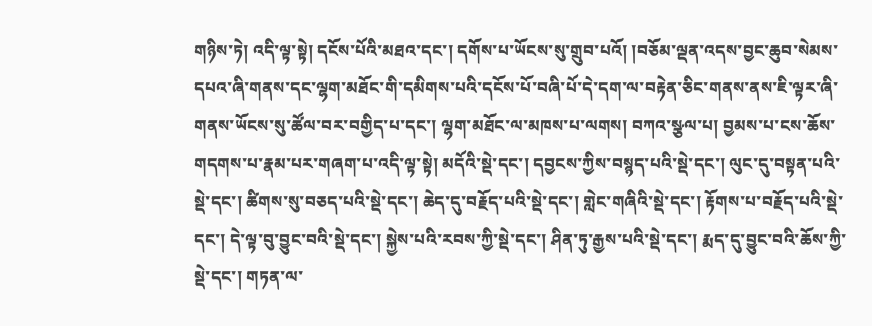གཉིས་ཏེ། འདི་ལྟ་སྟེ། དངོས་པོའི་མཐའ་དང་། དགོས་པ་ཡོངས་སུ་གྲུབ་པའོ། །བཅོམ་ལྡན་འདས་བྱང་ཆུབ་སེམས་དཔའ་ཞི་གནས་དང་ལྷག་མཐོང་གི་དམིགས་པའི་དངོས་པོ་བཞི་པོ་དེ་དག་ལ་བརྟེན་ཅིང་གནས་ནས་ཇི་ལྟར་ཞི་གནས་ཡོངས་སུ་ཚོལ་བར་བགྱིད་པ་དང་། ལྷག་མཐོང་ལ་མཁས་པ་ལགས། བཀའ་སྩལ་པ། བྱམས་པ་ངས་ཆོས་གདགས་པ་རྣམ་པར་གཞག་པ་འདི་ལྟ་སྟེ། མདོའི་སྡེ་དང་། དབྱངས་ཀྱིས་བསྙད་པའི་སྡེ་དང་། ལུང་དུ་བསྟན་པའི་སྡེ་དང་། ཚིགས་སུ་བཅད་པའི་སྡེ་དང་། ཆེད་དུ་བརྗོད་པའི་སྡེ་དང་། གླེང་གཞིའི་སྡེ་དང་། རྟོགས་པ་བརྗོད་པའི་སྡེ་དང་། དེ་ལྟ་བུ་བྱུང་བའི་སྡེ་དང་། སྐྱེས་པའི་རབས་ཀྱི་སྡེ་དང་། ཤིན་ཏུ་རྒྱས་པའི་སྡེ་དང་། རྨད་དུ་བྱུང་བའི་ཆོས་ཀྱི་སྡེ་དང་། གཏན་ལ་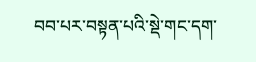བབ་པར་བསྟན་པའི་སྡེ་གང་དག་